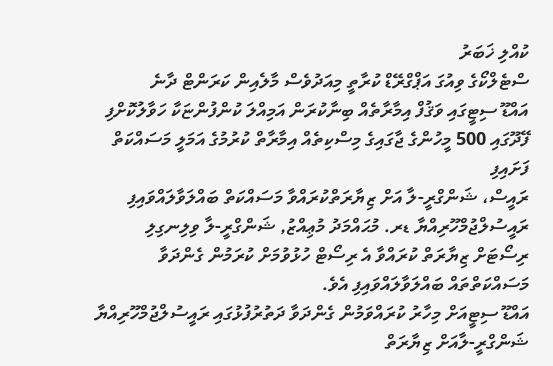ކުއްލި ޚަބަރު
ސްޓެލްކޯގެ ވިއުގަ އަޕްގްރޭޑް ކުރާތީ މިއަދުވެސް މާލެއިން ކަރަންޓް ދާނެ
އައްޑޫ ސިޓީގައި ވަޤުފް އިމާރާތެއް ބިނާކުރަން އަމިއްލަ ކުންފުންޏަކާ ހަވާލުކޮށްފި
ފޭދޫގައި 500 މީހުންގެ ޖާގައިގެ މިސްކިތެއް އިމާރާތް ކުރުމުގެ އަމަލީ މަސައްކަތް ފަށައިފި
ރައީސް، ޝަންގްރީ-ލާ އަށް ޒިޔާރަތްކުރައްވާ މަސައްކަތް ބައްލަވާލައްވައިފި
ރައީސުލްޖުމްހޫރިއްޔާ ޑރ. މުޙައްމަދު މުޢިއްޒު, ޝަންގްރީ-ލާ ވިލިނގިލި ރިސޯޓަށް ޒިޔާރަތް ކުރައްވާ އެ ރިސޯޓް ހުޅުވުމަށް ކުރަމުން ގެންދަވާ މަސައްކަތްތައް ބައްލަވާލައްވައިފި އެވެ.
އައްޑޫ ސިޓީއަށް މިހާރު ކުރައްވަމުން ގެންދަވާ ދަތުރުފުޅުގައި ރައީސުލްޖުމްހޫރިއްޔާ ޝަންގްރީ-ލާއަށް ޒިޔާރަތް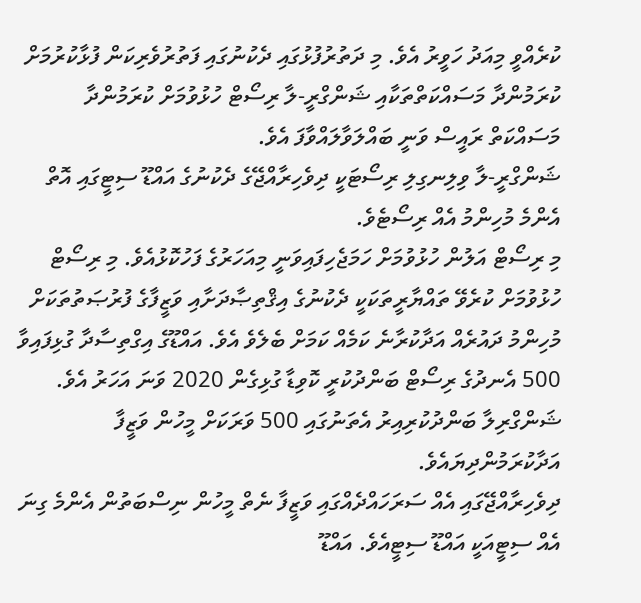ކުރެއްވީ މިއަދު ހަވީރު އެވެ. މި ދަތުރުފުޅުގައި ދެކުނުގައި ފަތުރުވެރިކަން ފުޅާކުރުމަށް ކުރަމުންދާ މަސައްކަތްތަކާއި ޝަންގްރީ-ލާ ރިސޯޓް ހުޅުވުމަށް ކުރަމުންދާ މަސައްކަތް ރައީސް ވަނީ ބައްލަވާލައްވާފަ އެވެ.
ޝަންގްރީ-ލާ ވިލިނގިލި ރިސޯޓަކީ ދިވެހިރާއްޖޭގެ ދެކުނުގެ އައްޑޫ ސިޓީގައި އޮތް އެންމެ މުހިންމު އެއް ރިސޯޓެވެ.
މި ރިސޯޓް އަލުން ހުޅުވުމަށް ހަމަޖެހިފައިވަނީ މިއަހަރުގެ ފަހުކޮޅުއެވެ. މި ރިސޯޓް ހުޅުވުމަށް ކުރެވޭ ތައްޔާރީތަކަކީ ދެކުނުގެ އިޤްތިޞާދަށާއި ވަޒީފާގެ ފުރުޞަތުތަކަށް މުހިންމު ދައުރެއް އަދާކުރާނެ ކަމެއް ކަމަށް ބެލެވެ އެވެ. އައްޑޫގެ އިގްތިސާދާ ގުޅިފައިވާ 500 އެނދުގެ ރިސޯޓް ބަންދުކުރީ ކޮވިޑާ ގުޅިގެން 2020 ވަނަ އަހަރު އެވެ. ޝަންގްރިލާ ބަންދުކުރިއިރު އެތަނުގައި 500 ވަރަކަށް މީހުން ވަޒީފާ އަދާކުރަމުންދިޔައެވެ.
ދިވެހިރާއްޖޭގައި އެއް ސަރަހައްދެއްގައި ވަޒީފާ ނެތް މީހުން ނިސްބަތުން އެންމެ ގިނަ އެއް ސިޓީއަކީ އައްޑޫ ސިޓީއެވެ. އައްޑޫ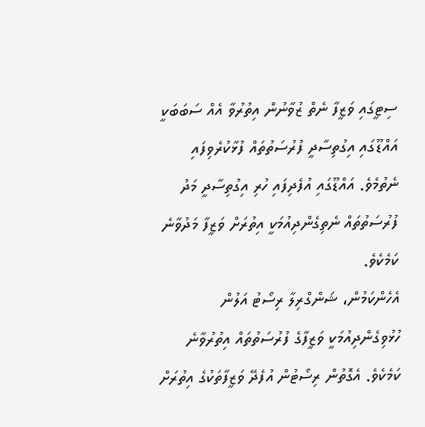ސިޓީގައި ވަޒީފާ ނެތް ޒުވާނުން އިތުރުވާ އެއް ސަބަބަކީ އައްޑޫގައި އިގުތިސާދީ ފުރުސަތުތައް ފުޅާކުރެވިފައި ނެތުމެވެ. އައްޑޫގައި އުފެދިފައި ހުރި އިގުތިސާދީ މަދު ފުރުސަތުތައް ނެތިގެންދިއުމަކީ އިތުރަށް ވަޒީފާ މަދުވާނެ ކަމެކެވެ.
އެހެންކަމުން، ޝަންގްރިލާ ރިސޯޓު އަލުން ހުޅުވިގެންދިއުމަކީ ވަޒީފާގެ ފުރުސަތުތައް އިތުރުވާނެ ކަމެކެވެ. އެގޮތުން ރިސޯޓުން އުފެދޭ ވަޒީފާތަކުގެ އިތުރަށް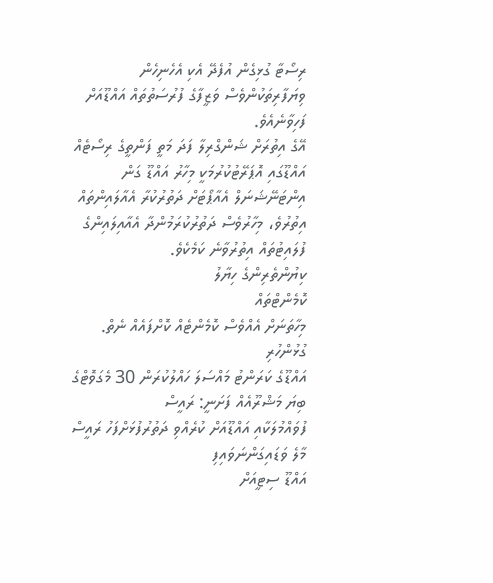ރިސޯޓާ ގުޅިގެން އުފެދޭ އެކި އެހެނިހެން ވިޔަފާރިތަކުންވެސް ވަޒީފާގެ ފުރުސަތުތައް އައްޑޫއަށް ފަހިވާނެއެވެ.
އޭގެ އިތުރަށް ޝަންގްރިލާ ފަދަ މަތީ ފަންތީގެ ރިސޯޓެއް އައްޑޫގައި އޮޕަރޭޓުކުރުމަކީ މިހާރު އައްޑޫ ގަން އިންޓަނޭޝަނަލް އެއާޕޯޓަށް ދަތުރުކުރާ އެއާލައިންތައް އިތުރުވެ، މިހާރުވެސް ދަތުރުކުރަމުންދާ އެއާއިލައިންގެ ފުލައިޓުތައް އިތުރުވާނެ ކަމެކެވެ.
ކިޔުންތެރިންގެ ހިޔާލު
ކޮމެންޓްތައް
މިހާތަނަށް އެއްވެސް ކޮމެންޓެއް ކޮށްފައެއް ނެތް.
ގުޅުންހުރި
އައްޑޫގެ ކަރަންޓު މައްސަލަ ހައްލުކުރަން 30 މެގަވޮޓްގެ ބިޔަ މަޝްރޫއެއް ފަށަނީ: ރައީސް
ފުވައްމުލަކާއި އައްޑޫއަށް ކުރެއްވި ދަތުރުފުޅަށްފަހު ރައީސް މާލެ ވަޑައިގަންނަވައިފި
އައްޑޫ ސިޓީއަށް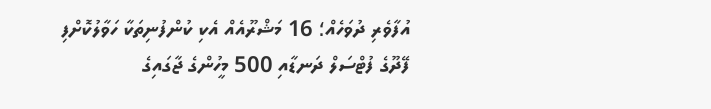އުފާވެރި ދުވަހެއް؛ 16 މަޝްރޫއެއް އެކި ކުންފުނިތަކާ ހަވާލުކޮށްފި
ފޭދޫގެ ފުޓްސަލް ދަނޑާއި 500 މީހުންގެ ޖާގައިގެ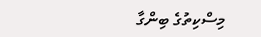މިސްކިތުގެ ބިންގާ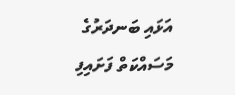އަޅައި ބަނދަރުގެ މަސައްކަތް ފަށައިފި